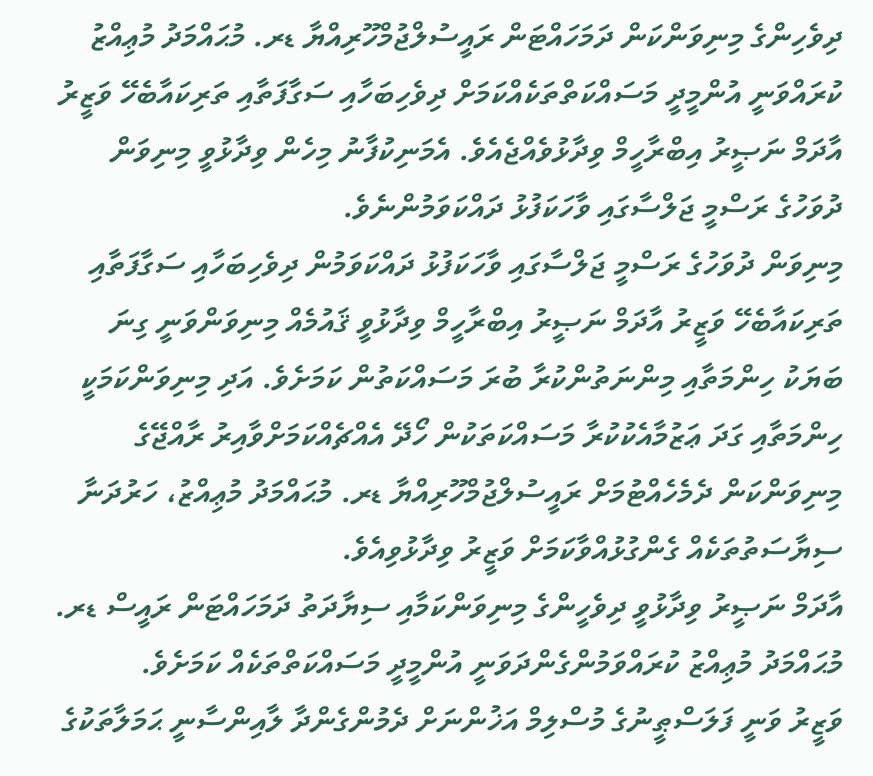ދިވެހިންގެ މިނިވަންކަން ދަމަހައްޓަން ރައީސުލްޖުމްހޫރިއްޔާ ޑރ. މުޙައްމަދު މުޢިއްޒު ކުރައްވަނީ އުންމީދީ މަސައްކަތްތަކެއްކަމަށް ދިވެހިބަހާއި ސަގާފަތާއި ތަރިކައާބެހޭ ވަޒީރު އާދަމް ނަޞީރު އިބްރާހީމް ވިދާޅުވެއްޖެއެވެ. އެމަނިކުފާނު މިހެން ވިދާޅުވީ މިނިވަން ދުވަހުގެ ރަސްމީ ޖަލްސާގައި ވާހަކަފުޅު ދައްކަވަމުންނެވެ.
މިނިވަން ދުވަހުގެ ރަސްމީ ޖަލްސާގައި ވާހަކަފުޅު ދައްކަވަމުން ދިވެހިބަހާއި ސަގާފަތާއި ތަރިކައާބެހޭ ވަޒީރު އާދަމް ނަޞީރު އިބްރާހީމް ވިދާޅުވީ ޤައުމެއް މިނިވަންވަނީ ގިނަ ބަޔަކު ހިންމަތާއި މިންނަތުންކުރާ ބުރަ މަސައްކަތުން ކަމަށެވެ. އަދި މިނިވަންކަމަކީ ހިންމަތާއި ގަދަ ޢަޒުމާއެކުކުރާ މަސައްކަތަކުން ހޯދޭ އެއްޗެއްކަމަށްވާއިރު ރާއްޖޭގެ މިނިވަންކަން ދެމެހެއްޓުމަށް ރައީސުލްޖުމްހޫރިއްޔާ ޑރ. މުޙައްމަދު މުޢިއްޒު، ހަރުދަނާ ސިޔާސަތުތަކެއް ގެންގުޅުއްވާކަމަށް ވަޒީރު ވިދާޅުވިއެވެ.
އާދަމް ނަޞީރު ވިދާޅުވީ ދިވެހީންގެ މިނިވަންކަމާއި ސިޔާދަތު ދަމަހައްޓަން ރައީސް ޑރ. މުޙައްމަދު މުޢިއްޒު ކުރައްވަމުންގެންދަވަނީ އުންމީދީ މަސައްކަތްތަކެއް ކަމަށެވެ.
ވަޒީރު ވަނީ ފަލަސްޠީނުގެ މުސްލިމް އަޚުންނަށް ދެމުންގެންދާ ލާއިންސާނީ ޙަމަލާތަކުގެ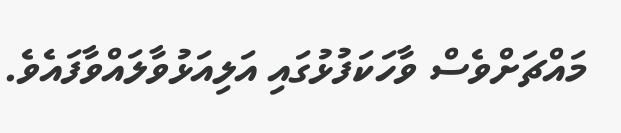މައްޗަށްވެސް ވާހަކަފުޅުގައި އަލިއަޅުވާލައްވާފައެވެ.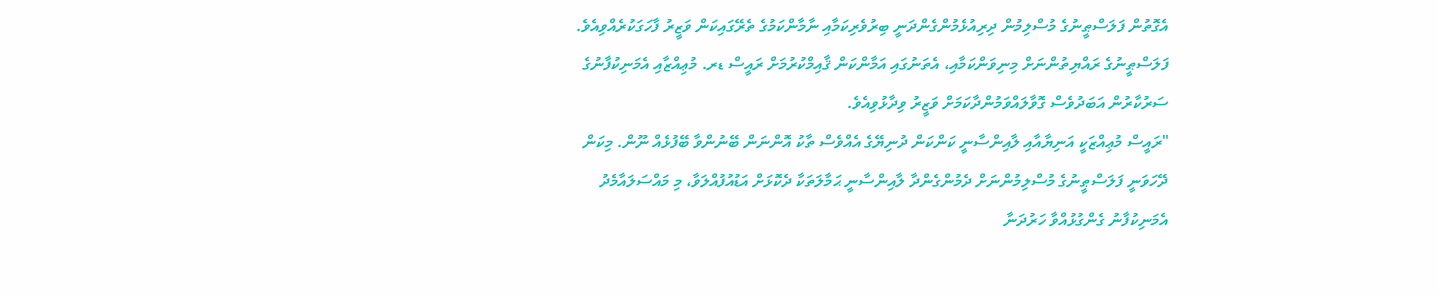އެގޮތުން ފަލަސްޠީނުގެ މުސްލިމުން ދިރިއުޅެމުންގެންދަނީ ބިރުވެރިކަމާއި ނާމާންކަމުގެ ތެރޭގައިކަން ވަޒީރު ފާހަގަކުރެއްވިއެވެ. ފަލަސްޠީނުގެ ރައްޔިތުންނަށް މިނިވަންކަމާއި، އެތަނުގައި އަމާންކަން ޤާއިމްކުރުމަށް ރައީސް ޑރ. މުޢިއްޒާއި އެމަނިކުފާނުގެ ސަރުކާރުން އަބަދުވެސް ގޮވާލައްވަމުންދާކަމަށް ވަޒީރު ވިދާޅުވިއެވެ.
"ރައީސް މުޢިއްޒަކީ އަނިޔާއާއި ލާއިންސާނީ ކަންކަން ދުނިޔޭގެ އެއްވެސް ތާކު އޮންނަން ބޭނުންވާ ބޭފުޅެއް ނޫން. މިކަން ދޭހަވަނީ ފަލަސްޠީނުގެ މުސްލިމުންނަށް ދެމުންގެންދާ ލާއިންސާނީ ޙަމާލަތަކާ ދެކޮޅަށް އަޑުއުފުއްލަވާ، މި މައްސަލައާމެދު އެމަނިކުފާނު ގެންގުޅުއްވާ ހަރުދަނާ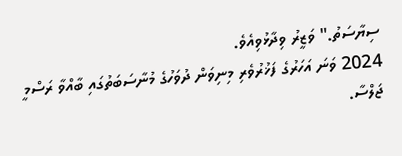ސިޔާސަތު." ވަޒީރު ވިދާޅުވިއެވެ.
2024 ވަނަ އަހަރުގެ ފަޚުރުވެރި މިނިވަން ދުވަހުގެ މުނާސަބަތުގައި ބާއްވާ ރަސްމީ ޖަލްސާ.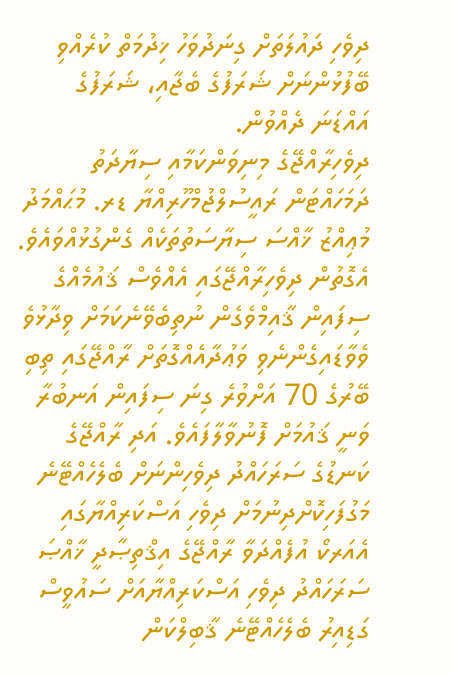ދިވެހި ދައުލަތަށް ގިނަދުވަހު ޚިދުމަތް ކުރެއްވި ބޭފުޅުންނަށް ޝަރަފުގެ ބެޖާއި، ޝަރަފުގެ އައްޑަނަ ދެއްވުން.
ދިވެހިރާއްޖޭގެ މިނިވަންކަމާއި ސިޔާދަތު ދަމަހައްޓަން ރައީސުލްޖުމްހޫރިއްޔާ ޑރ. މުޙައްމަދު މުޢިއްޒު ޚާއްސަ ސިޔާސަތުތަކެއް ގެންގުޅުއްވައެވެ. އެގޮތުން ދިވެހިރާއްޖޭގައި އެއްވެސް ޤައުމެއްގެ ސިފައިން ޤާއިމްވެގެން ނުތިބެވޭނެކަމަށް ވިދާޅުވެ ވެވާޑައިގެންނެވި ވަޢުދާއެއްގޮތަށް ރާއްޖޭގައި ތިބި ބޭރުގެ 70 އަށްވުރެ ގިނަ ސިފައިން އަނބުރާ ވަނީ ޤައުމަށް ފޮނުވާލާފައެވެ. އަދި ރާއްޖޭގެ ކަނޑުގެ ސަރަހައްދު ދިވެހިންނަށް ބެލެހެއްޓޭނެ މަގުފަހިކޮށްދިނުމަށް ދިވެހި އަސްކަރިއްޔާގައި އެއަރކޯ އުފެއްދަވާ ރާއްޖޭގެ އިޤްތިޞާދީ ޚާއްޞަ ސަރަހައްދު ދިވެހި އަސްކަރިއްޔާއަށް ސައުވީސް ގަޑިއިރު ބެލެހެއްޓޭނެ ޤާބިލްކަން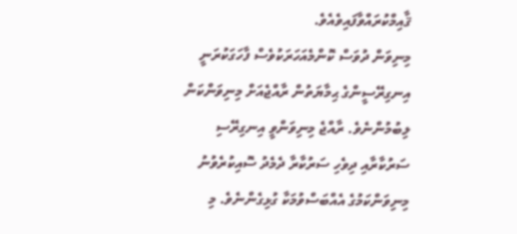ޤާއިމްކުރައްވާފައިވެއެވެ.
މިނިވަން ދުވަސް ކޮންމެއަހަރަކުވެސް ފާހަގަކުރަނީ އިނގިރޭސީންގެ ޙިމާޔަތުން ރާއްޖެއަށް މިނިވަންކަން ލިބުމުންނެވެ. ރާއްޖެ މިނިވަންވީ އިނގިރޭސި ސަރުކާރާއި ދިވެހި ސަރުކާރާ ދެމެދު ސޮއިކުރެވުނު މިނިވަންކަމުގެ އެއްބަސްވުމަކާ ގުޅިގެންނެވެ. މި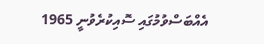އެއްބަސްވުމުގައި ސޮއިކުރެވުނީ 1965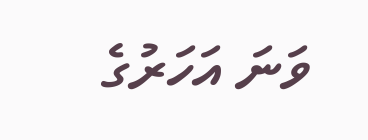ވަނަ އަހަރުގެ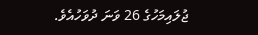ޖުލައިމަހުގެ 26 ވަނަ ދުވަހުއެވެ.